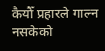कैयौँ प्रहारले गाल्न नसकेको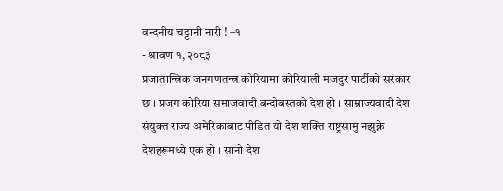वन्दनीय चट्टानी नारी ! –१
- श्रावण १, २०८३
प्रजातान्त्रिक जनगणतन्त्र कोरियामा कोरियाली मजदुर पार्टीको सरकार छ । प्रजग कोरिया समाजवादी बन्दोबस्तको देश हो । साम्राज्यवादी देश संयुक्त राज्य अमेरिकाबाट पीडित यो देश शक्ति राष्ट्रसामु नझुक्ने देशहरूमध्ये एक हो । सानो देश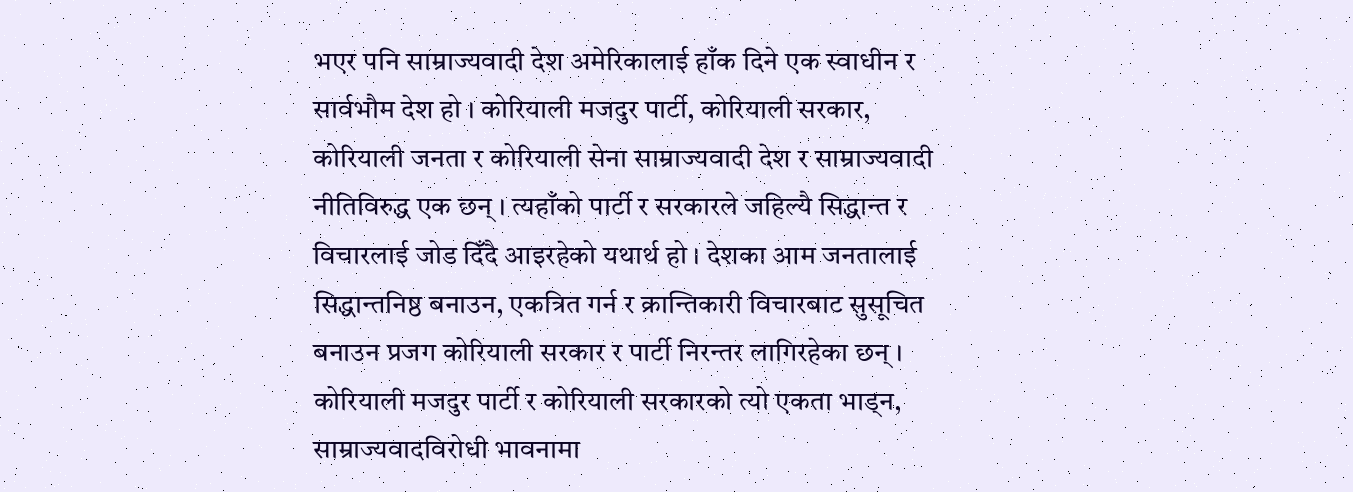भएर पनि साम्राज्यवादी देश अमेरिकालाई हाँक दिने एक स्वाधीन र सार्वभौम देश हो । कोरियाली मजदुर पार्टी, कोरियाली सरकार, कोरियाली जनता र कोरियाली सेना साम्राज्यवादी देश र साम्राज्यवादी नीतिविरुद्ध एक छन् । त्यहाँको पार्टी र सरकारले जहिल्यै सिद्धान्त र विचारलाई जोड दिँदै आइरहेको यथार्थ हो । देशका आम जनतालाई सिद्धान्तनिष्ठ बनाउन, एकत्रित गर्न र क्रान्तिकारी विचारबाट सुसूचित बनाउन प्रजग कोरियाली सरकार र पार्टी निरन्तर लागिरहेका छन् । कोरियाली मजदुर पार्टी र कोरियाली सरकारको त्यो एकता भाड्न, साम्राज्यवादविरोधी भावनामा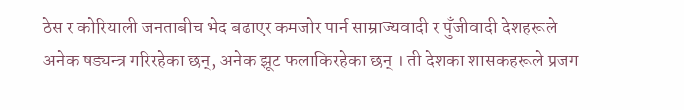ठेस र कोरियाली जनताबीच भेद बढाएर कमजोर पार्न साम्राज्यवादी र पुँजीवादी देशहरूले अनेक षड्यन्त्र गरिरहेका छन्, अनेक झूट फलाकिरहेका छन् । ती देशका शासकहरूले प्रजग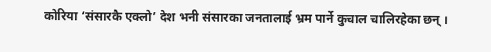कोरिया ‘संसारकै एक्लो’ देश भनी संसारका जनतालाई भ्रम पार्ने कुचाल चालिरहेका छन् ।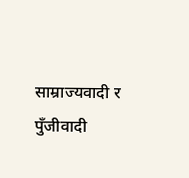साम्राज्यवादी र पुँजीवादी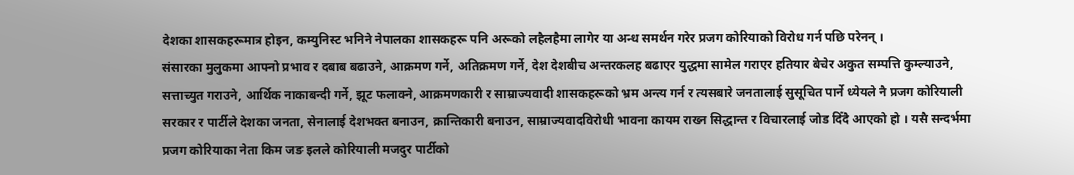देशका शासकहरूमात्र होइन, कम्युनिस्ट भनिने नेपालका शासकहरू पनि अरूको लहैलहैमा लागेर या अन्ध समर्थन गरेर प्रजग कोरियाको विरोध गर्न पछि परेनन् ।
संसारका मुलुकमा आफ्नो प्रभाव र दबाब बढाउने, आक्रमण गर्ने, अतिक्रमण गर्ने, देश देशबीच अन्तरकलह बढाएर युद्धमा सामेल गराएर हतियार बेचेर अकुत सम्पत्ति कुम्ल्याउने, सत्ताच्युत गराउने, आर्थिक नाकाबन्दी गर्ने, झूट फलाक्ने, आक्रमणकारी र साम्राज्यवादी शासकहरूको भ्रम अन्त्य गर्न र त्यसबारे जनतालाई सुसूचित पार्ने ध्येयले नै प्रजग कोरियाली सरकार र पार्टीले देशका जनता, सेनालाई देशभक्त बनाउन, क्रान्तिकारी बनाउन, साम्राज्यवादविरोधी भावना कायम राख्न सिद्धान्त र विचारलाई जोड दिँदै आएको हो । यसै सन्दर्भमा प्रजग कोरियाका नेता किम जङ इलले कोरियाली मजदुर पार्टीको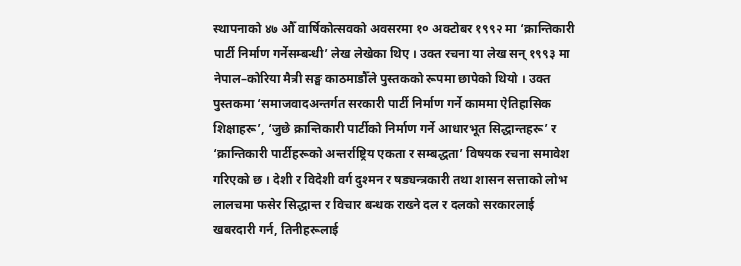स्थापनाको ४७ औँ वार्षिकोत्सवको अवसरमा १० अक्टोबर १९९२ मा ‘क्रान्तिकारी पार्टी निर्माण गर्नेसम्बन्धी’ लेख लेखेका थिए । उक्त रचना या लेख सन् १९९३ मा नेपाल–कोरिया मैत्री सङ्घ काठमाडौँले पुस्तकको रूपमा छापेको थियो । उक्त पुस्तकमा ‘समाजवादअन्तर्गत सरकारी पार्टी निर्माण गर्ने काममा ऐतिहासिक शिक्षाहरू’, ‘जुछे क्रान्तिकारी पार्टीको निर्माण गर्ने आधारभूत सिद्धान्तहरू’ र ‘क्रान्तिकारी पार्टीहरूको अन्तर्राष्ट्रिय एकता र सम्बद्धता’ विषयक रचना समावेश गरिएको छ । देशी र विदेशी वर्ग दुश्मन र षड्यन्त्रकारी तथा शासन सत्ताको लोभ लालचमा फसेर सिद्धान्त र विचार बन्धक राख्ने दल र दलको सरकारलाई खबरदारी गर्न, तिनीहरूलाई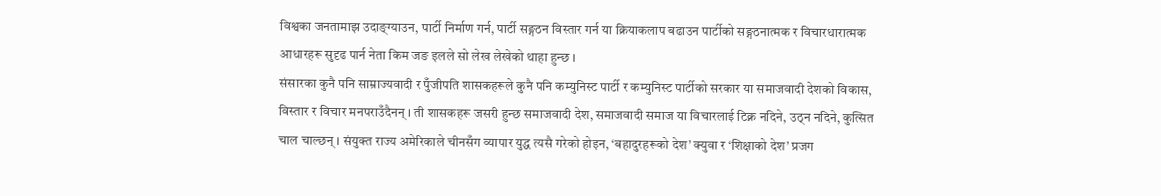विश्वका जनतामाझ उदाङ्ग्याउन, पार्टी निर्माण गर्न, पार्टी सङ्गठन विस्तार गर्न या क्रियाकलाप बढाउन पार्टीको सङ्गठनात्मक र विचारधारात्मक आधारहरू सुदृढ पार्न नेता किम जङ इलले सो लेख लेखेको थाहा हुन्छ ।
संसारका कुनै पनि साम्राज्यवादी र पुँजीपति शासकहरूले कुनै पनि कम्युनिस्ट पार्टी र कम्युनिस्ट पार्टीको सरकार या समाजवादी देशको विकास, विस्तार र विचार मनपराउँदैनन् । ती शासकहरू जसरी हुन्छ समाजवादी देश, समाजवादी समाज या विचारलाई टिक्न नदिने, उठ्न नदिने, कुत्सित चाल चाल्छन् । संयुक्त राज्य अमेरिकाले चीनसँग व्यापार युद्ध त्यसै गरेको होइन, ‘बहादुरहरूको देश’ क्युवा र ‘शिक्षाको देश’ प्रजग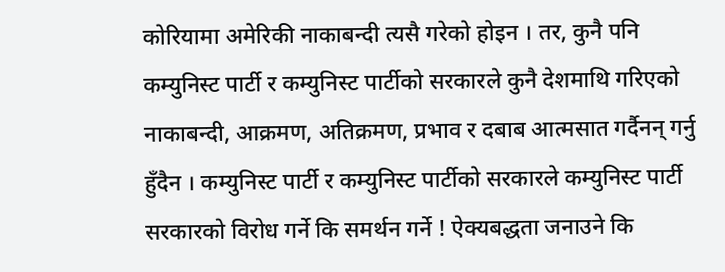कोरियामा अमेरिकी नाकाबन्दी त्यसै गरेको होइन । तर, कुनै पनि कम्युनिस्ट पार्टी र कम्युनिस्ट पार्टीको सरकारले कुनै देशमाथि गरिएको नाकाबन्दी, आक्रमण, अतिक्रमण, प्रभाव र दबाब आत्मसात गर्दैनन् गर्नु हुँदैन । कम्युनिस्ट पार्टी र कम्युनिस्ट पार्टीको सरकारले कम्युनिस्ट पार्टी सरकारको विरोध गर्ने कि समर्थन गर्ने ! ऐक्यबद्धता जनाउने कि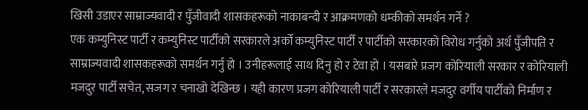खिसी उडाएर साम्राज्यवादी र पुँजीवादी शासकहरूको नाकाबन्दी र आक्रमणको धम्कीको समर्थन गर्ने ?
एक कम्युनिस्ट पार्टी र कम्युनिस्ट पार्टीको सरकारले अर्को कम्युनिस्ट पार्टी र पार्टीको सरकारको विरोध गर्नुको अर्थ पुँजीपति र साम्राज्यवादी शासकहरूको समर्थन गर्नु हो । उनीहरूलाई साथ दिनु हो र टेवा हो । यसबारे प्रजग कोरियाली सरकार र कोरियाली मजदुर पार्टी सचेत, सजग र चनाखो देखिन्छ । यही कारण प्रजग कोरियाली पार्टी र सरकारले मजदुर वर्गीय पार्टीको निर्माण र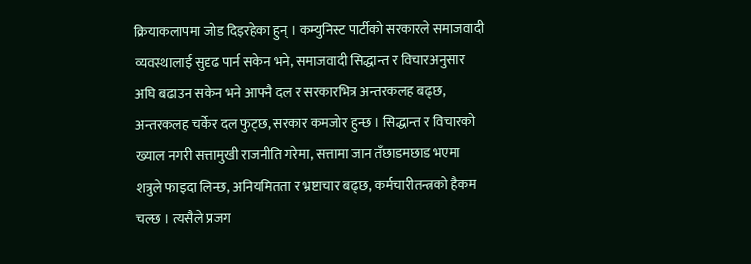क्रियाकलापमा जोड दिइरहेका हुन् । कम्युनिस्ट पार्टीको सरकारले समाजवादी व्यवस्थालाई सुदृढ पार्न सकेन भने, समाजवादी सिद्धान्त र विचारअनुसार अघि बढाउन सकेन भने आफ्नै दल र सरकारभित्र अन्तरकलह बढ्छ, अन्तरकलह चर्केर दल फुट्छ, सरकार कमजोर हुन्छ । सिद्धान्त र विचारको ख्याल नगरी सत्तामुखी राजनीति गरेमा, सत्तामा जान तँछाडमछाड भएमा शत्रुले फाइदा लिन्छ, अनियमितता र भ्रष्टाचार बढ्छ, कर्मचारीतन्त्रको हैकम चल्छ । त्यसैले प्रजग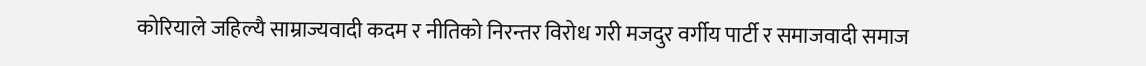कोरियाले जहिल्यै साम्राज्यवादी कदम र नीतिको निरन्तर विरोध गरी मजदुर वर्गीय पार्टी र समाजवादी समाज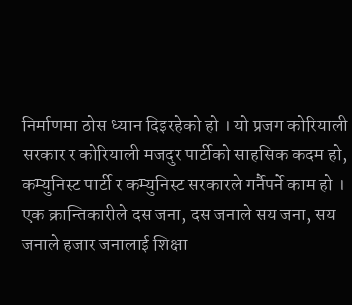निर्माणमा ठोस ध्यान दिइरहेको हो । यो प्रजग कोरियाली सरकार र कोरियाली मजदुर पार्टीको साहसिक कदम हो, कम्युनिस्ट पार्टी र कम्युनिस्ट सरकारले गर्नैपर्ने काम हो ।
एक क्रान्तिकारीले दस जना, दस जनाले सय जना, सय जनाले हजार जनालाई शिक्षा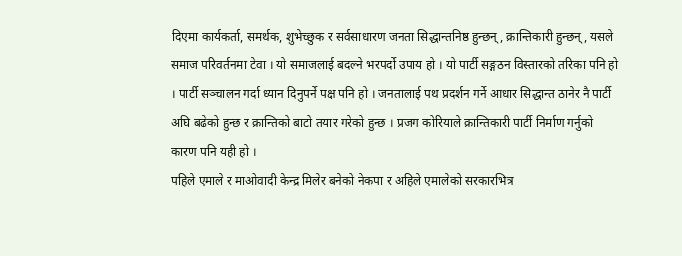दिएमा कार्यकर्ता, समर्थक, शुभेच्छुक र सर्वसाधारण जनता सिद्धान्तनिष्ठ हुन्छन्, क्रान्तिकारी हुन्छन्, यसले समाज परिवर्तनमा टेवा । यो समाजलाई बदल्ने भरपर्दो उपाय हो । यो पार्टी सङ्गठन विस्तारको तरिका पनि हो । पार्टी सञ्चालन गर्दा ध्यान दिनुपर्ने पक्ष पनि हो । जनतालाई पथ प्रदर्शन गर्ने आधार सिद्धान्त ठानेर नै पार्टी अघि बढेको हुन्छ र क्रान्तिको बाटो तयार गरेको हुन्छ । प्रजग कोरियाले क्रान्तिकारी पार्टी निर्माण गर्नुको कारण पनि यही हो ।
पहिले एमाले र माओवादी केन्द्र मिलेर बनेको नेकपा र अहिले एमालेको सरकारभित्र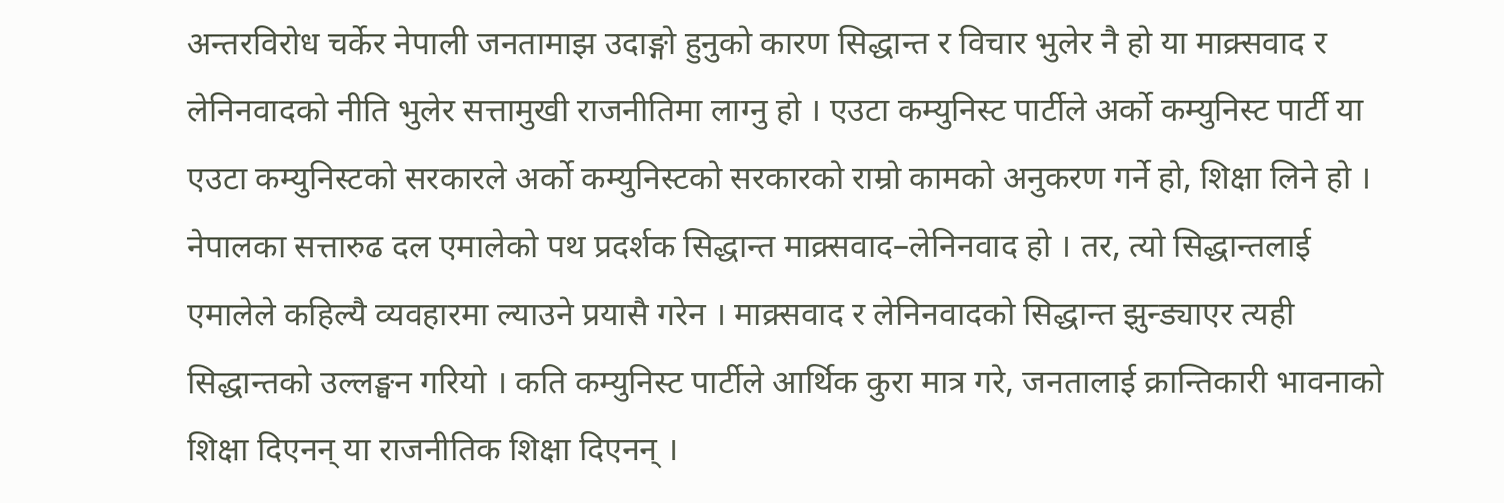अन्तरविरोध चर्केर नेपाली जनतामाझ उदाङ्गो हुनुको कारण सिद्धान्त र विचार भुलेर नै हो या माक्र्सवाद र लेनिनवादको नीति भुलेर सत्तामुखी राजनीतिमा लाग्नु हो । एउटा कम्युनिस्ट पार्टीले अर्को कम्युनिस्ट पार्टी या एउटा कम्युनिस्टको सरकारले अर्को कम्युनिस्टको सरकारको राम्रो कामको अनुकरण गर्ने हो, शिक्षा लिने हो ।
नेपालका सत्तारुढ दल एमालेको पथ प्रदर्शक सिद्धान्त माक्र्सवाद–लेनिनवाद हो । तर, त्यो सिद्धान्तलाई एमालेले कहिल्यै व्यवहारमा ल्याउने प्रयासै गरेन । माक्र्सवाद र लेनिनवादको सिद्धान्त झुन्ड्याएर त्यही सिद्धान्तको उल्लङ्घन गरियो । कति कम्युनिस्ट पार्टीले आर्थिक कुरा मात्र गरे, जनतालाई क्रान्तिकारी भावनाको शिक्षा दिएनन् या राजनीतिक शिक्षा दिएनन् ।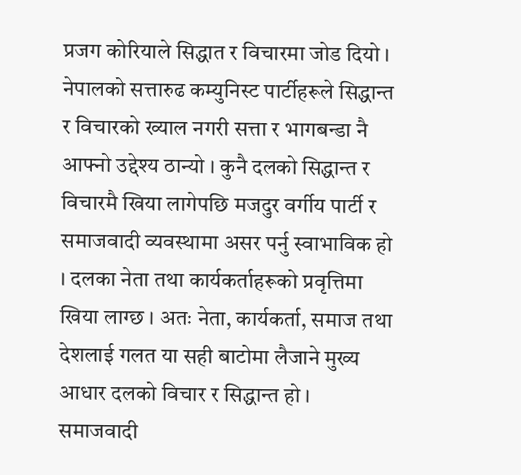प्रजग कोरियाले सिद्धात र विचारमा जोड दियो । नेपालको सत्तारुढ कम्युनिस्ट पार्टीहरूले सिद्धान्त र विचारको ख्याल नगरी सत्ता र भागबन्डा नै आफ्नो उद्देश्य ठान्यो । कुनै दलको सिद्धान्त र विचारमै खिया लागेपछि मजदुर वर्गीय पार्टी र समाजवादी व्यवस्थामा असर पर्नु स्वाभाविक हो । दलका नेता तथा कार्यकर्ताहरूको प्रवृत्तिमा खिया लाग्छ । अतः नेता, कार्यकर्ता, समाज तथा देशलाई गलत या सही बाटोमा लैजाने मुख्य आधार दलको विचार र सिद्धान्त हो ।
समाजवादी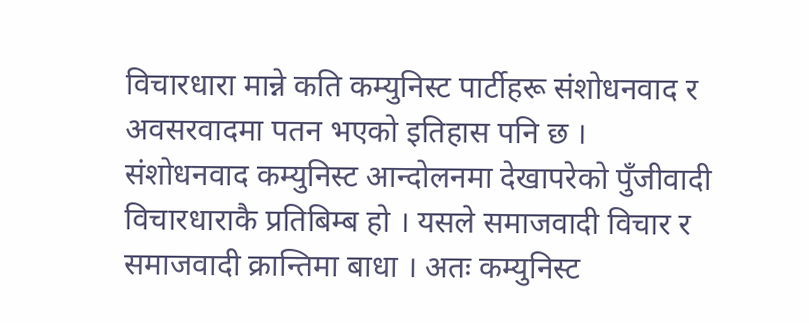विचारधारा मान्ने कति कम्युनिस्ट पार्टीहरू संशोधनवाद र अवसरवादमा पतन भएको इतिहास पनि छ । संशोधनवाद कम्युनिस्ट आन्दोलनमा देखापरेको पुँजीवादी विचारधाराकै प्रतिबिम्ब हो । यसले समाजवादी विचार र समाजवादी क्रान्तिमा बाधा । अतः कम्युनिस्ट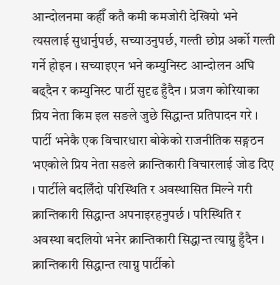आन्दोलनमा कहीँ कतै कमी कमजोरी देखियो भने त्यसलाई सुधार्नुपर्छ, सच्याउनुपर्छ, गल्ती छोप्न अर्को गल्ती गर्ने होइन । सच्याइएन भने कम्युनिस्ट आन्दोलन अघि बढ्दैन र कम्युनिस्ट पार्टी सुदृढ हुँदैन । प्रजग कोरियाका प्रिय नेता किम इल सङले जुछे सिद्धान्त प्रतिपादन गरे । पार्टी भनेकै एक विचारधारा बोकेको राजनीतिक सङ्गठन भएकोले प्रिय नेता सङले क्रान्तिकारी विचारलाई जोड दिए । पार्टीले बदलिँदो परिस्थिति र अवस्थासित मिल्ने गरी क्रान्तिकारी सिद्धान्त अपनाइरहनुपर्छ । परिस्थिति र अवस्था बदलियो भनेर क्रान्तिकारी सिद्धान्त त्याग्नु हुँदैन । क्रान्तिकारी सिद्धान्त त्याग्नु पार्टीको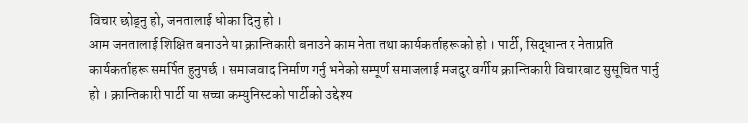विचार छोड्नु हो, जनतालाई धोका दिनु हो ।
आम जनतालाई शिक्षित बनाउने या क्रान्तिकारी बनाउने काम नेता तथा कार्यकर्ताहरूको हो । पार्टी, सिद्धान्त र नेताप्रति कार्यकर्ताहरू समर्पित हुनुपर्छ । समाजवाद निर्माण गर्नु भनेको सम्पूर्ण समाजलाई मजदुर वर्गीय क्रान्तिकारी विचारबाट सुसूचित पार्नु हो । क्रान्तिकारी पार्टी या सच्चा कम्युनिस्टको पार्टीको उद्देश्य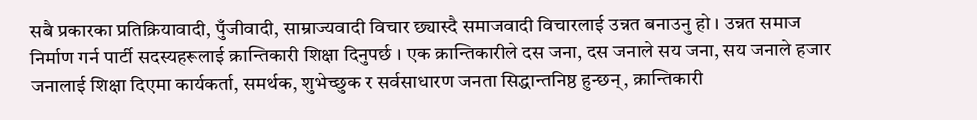सबै प्रकारका प्रतिक्रियावादी, पुँजीवादी, साम्राज्यवादी विचार छ्यास्दै समाजवादी विचारलाई उन्नत बनाउनु हो । उन्नत समाज निर्माण गर्न पार्टी सदस्यहरूलाई क्रान्तिकारी शिक्षा दिनुपर्छ । एक क्रान्तिकारीले दस जना, दस जनाले सय जना, सय जनाले हजार जनालाई शिक्षा दिएमा कार्यकर्ता, समर्थक, शुभेच्छुक र सर्वसाधारण जनता सिद्धान्तनिष्ठ हुन्छन्, क्रान्तिकारी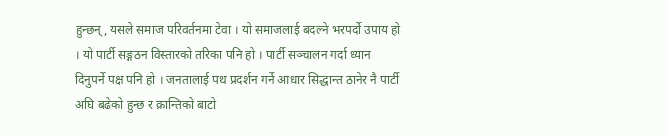हुन्छन्, यसले समाज परिवर्तनमा टेवा । यो समाजलाई बदल्ने भरपर्दो उपाय हो । यो पार्टी सङ्गठन विस्तारको तरिका पनि हो । पार्टी सञ्चालन गर्दा ध्यान दिनुपर्ने पक्ष पनि हो । जनतालाई पथ प्रदर्शन गर्ने आधार सिद्धान्त ठानेर नै पार्टी अघि बढेको हुन्छ र क्रान्तिको बाटो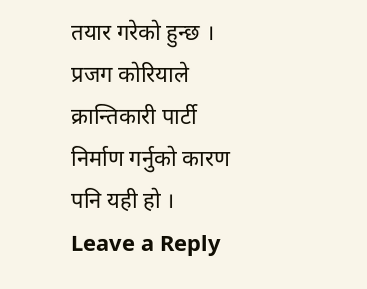तयार गरेको हुन्छ । प्रजग कोरियाले क्रान्तिकारी पार्टी निर्माण गर्नुको कारण पनि यही हो ।
Leave a Reply